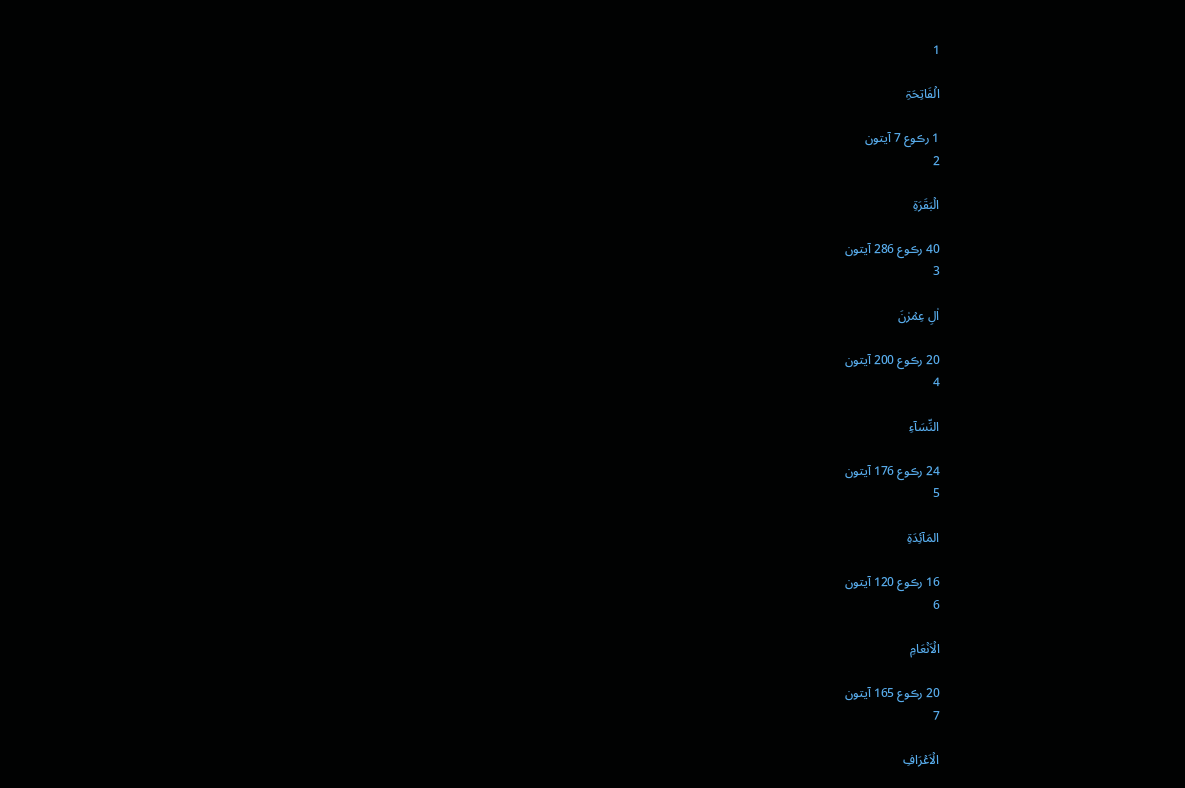1

الۡفَاتِحَۃِ

1 رڪوع 7 آيتون
2

الۡبَقَرَۃِ

40 رڪوع 286 آيتون
3

اٰلِ عِمۡرٰنَ

20 رڪوع 200 آيتون
4

النِّسَآءِ

24 رڪوع 176 آيتون
5

المَآئِدَۃِ

16 رڪوع 120 آيتون
6

الۡاَنۡعَامِ

20 رڪوع 165 آيتون
7

الۡاَعۡرَافِ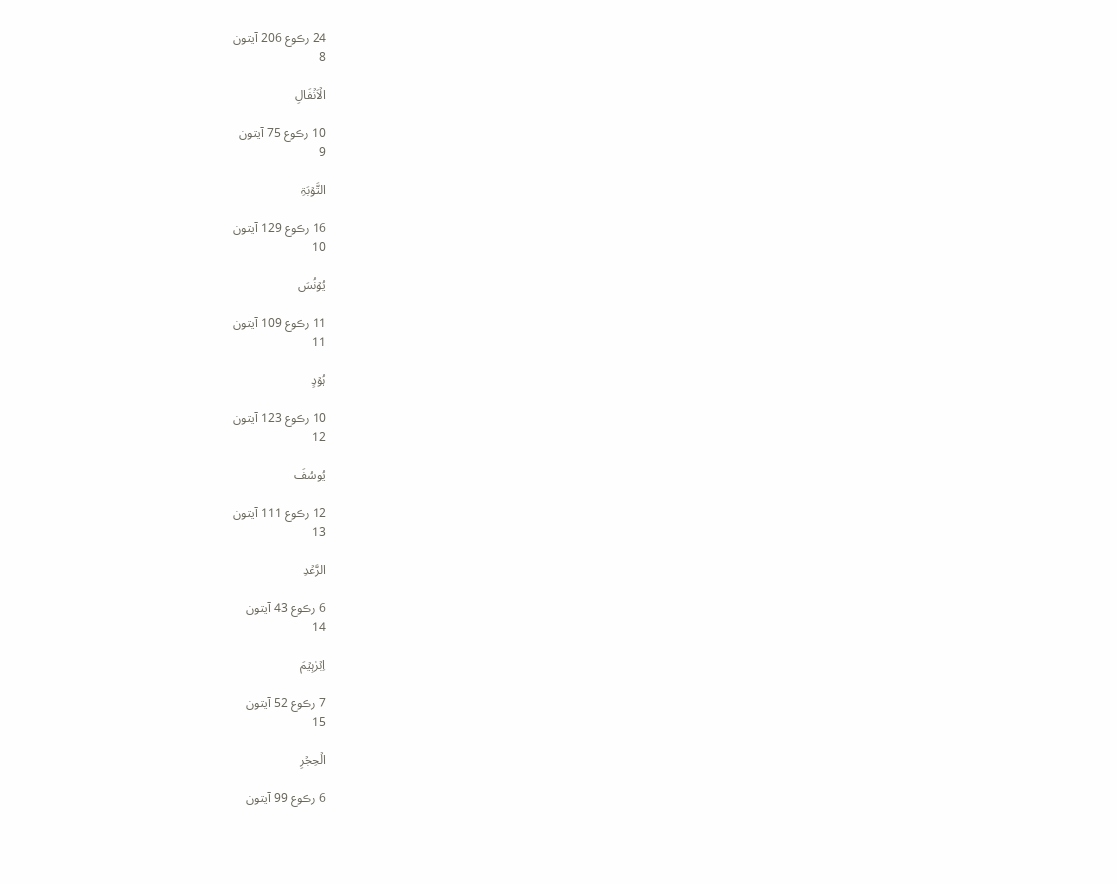24 رڪوع 206 آيتون
8

الۡاَنۡفَالِ

10 رڪوع 75 آيتون
9

التَّوۡبَۃِ

16 رڪوع 129 آيتون
10

یُوۡنُسَ

11 رڪوع 109 آيتون
11

ہُوۡدٍ

10 رڪوع 123 آيتون
12

یُوسُفَ

12 رڪوع 111 آيتون
13

الرَّعۡدِ

6 رڪوع 43 آيتون
14

اِبۡرٰہِیۡمَ

7 رڪوع 52 آيتون
15

الۡحِجۡرِ

6 رڪوع 99 آيتون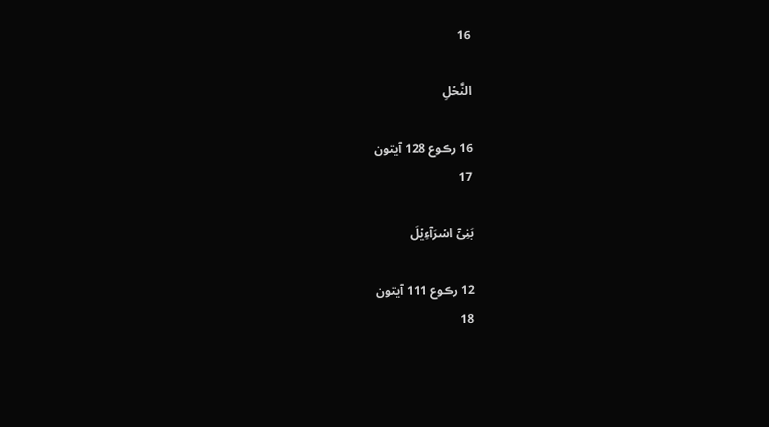16

النَّحۡلِ

16 رڪوع 128 آيتون
17

بَنِیۡۤ اسۡرَآءِیۡلَ

12 رڪوع 111 آيتون
18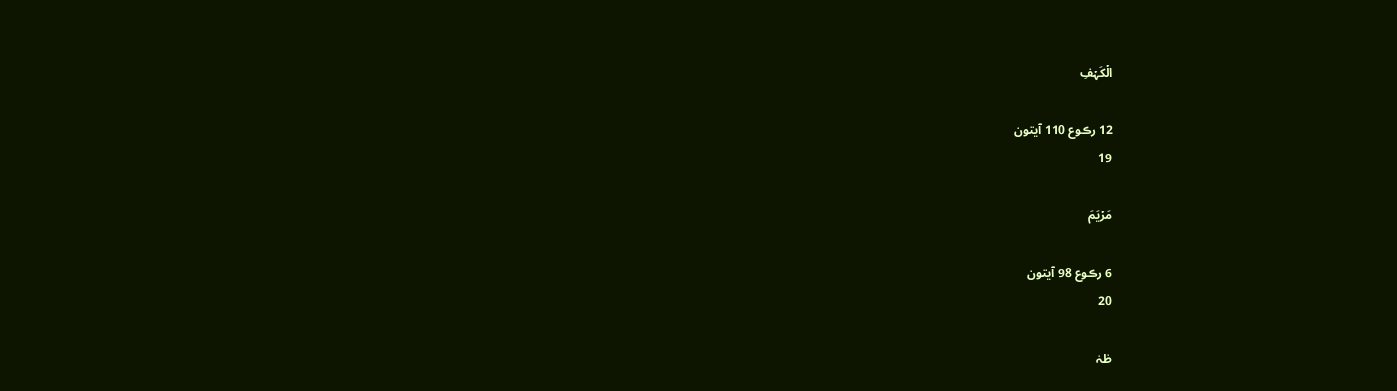الۡکَہۡفِ

12 رڪوع 110 آيتون
19

مَرۡیَمَ

6 رڪوع 98 آيتون
20

طٰہٰ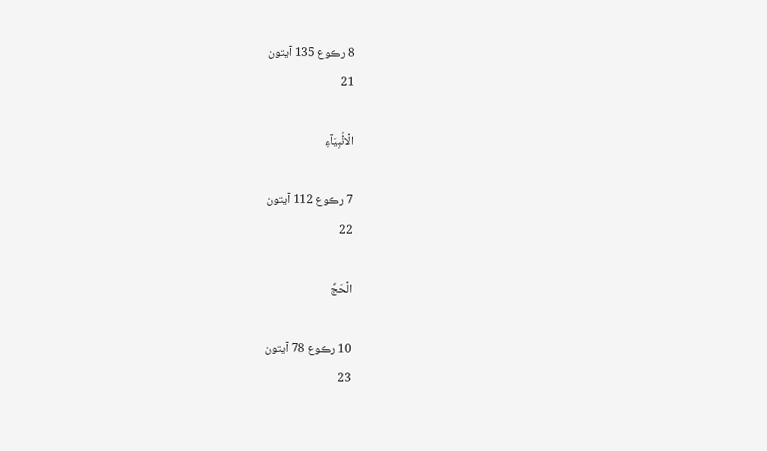8 رڪوع 135 آيتون
21

الۡانۡۢبِیَآءِ

7 رڪوع 112 آيتون
22

الۡحَجِّ

10 رڪوع 78 آيتون
23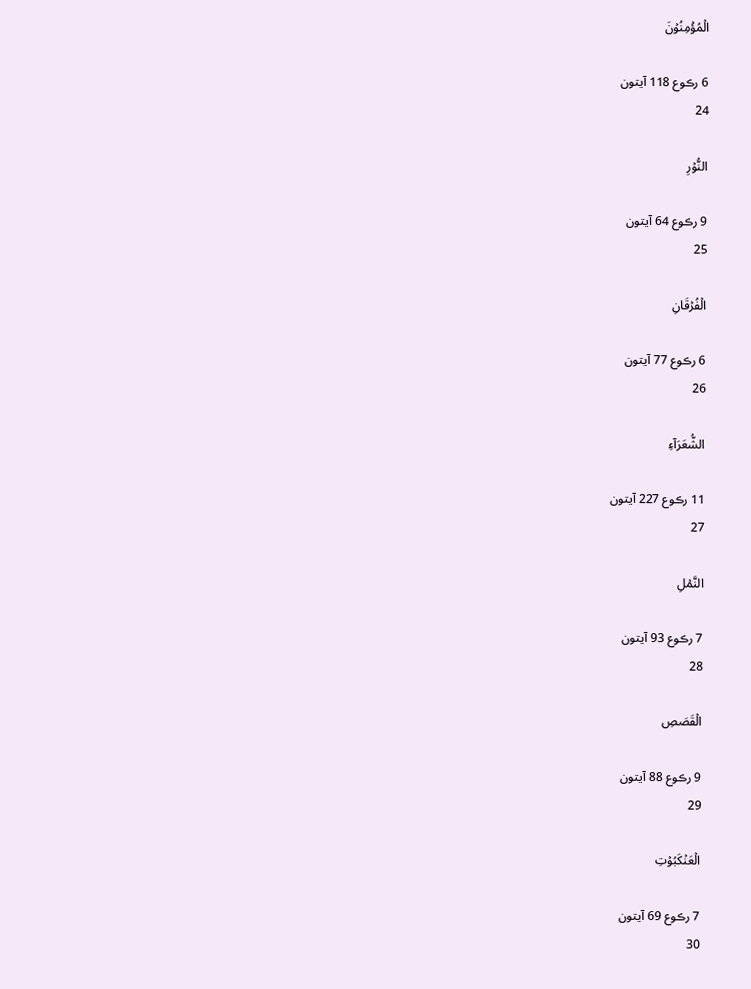الۡمُؤۡمِنُوۡنَ

6 رڪوع 118 آيتون
24

النُّوۡرِ

9 رڪوع 64 آيتون
25

الۡفُرۡقَانِ

6 رڪوع 77 آيتون
26

الشُّعَرَآءِ

11 رڪوع 227 آيتون
27

النَّمۡلِ

7 رڪوع 93 آيتون
28

الۡقَصَصِ

9 رڪوع 88 آيتون
29

الۡعَنۡکَبُوۡتِ

7 رڪوع 69 آيتون
30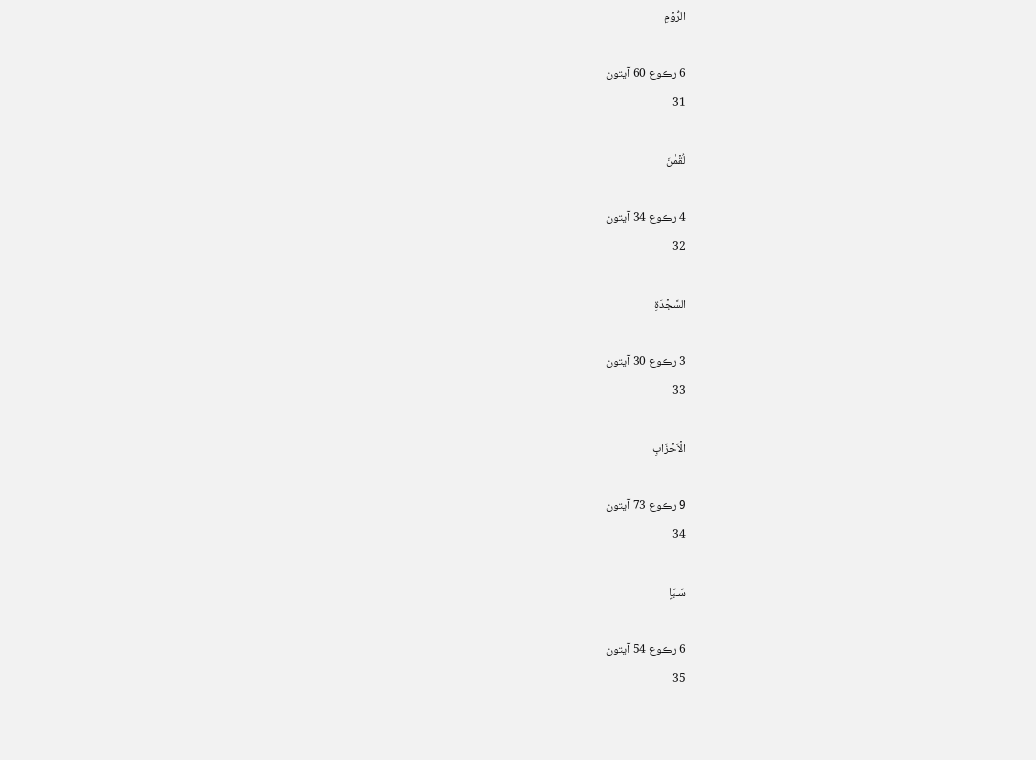الرُّوۡمِ

6 رڪوع 60 آيتون
31

لُقۡمٰنَ

4 رڪوع 34 آيتون
32

السَّجۡدَۃِ

3 رڪوع 30 آيتون
33

الۡاَحۡزَابِ

9 رڪوع 73 آيتون
34

سَـبَاٍ

6 رڪوع 54 آيتون
35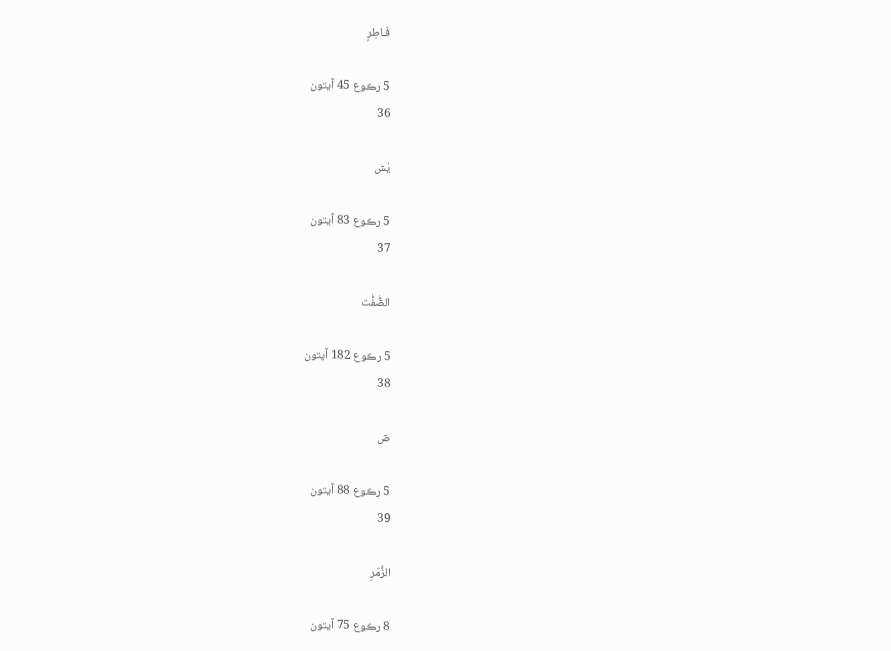فَـاطِرٍ

5 رڪوع 45 آيتون
36

یٰسٓ

5 رڪوع 83 آيتون
37

الصّٰٓفّٰت

5 رڪوع 182 آيتون
38

صٓ

5 رڪوع 88 آيتون
39

الزُّمَرِ

8 رڪوع 75 آيتون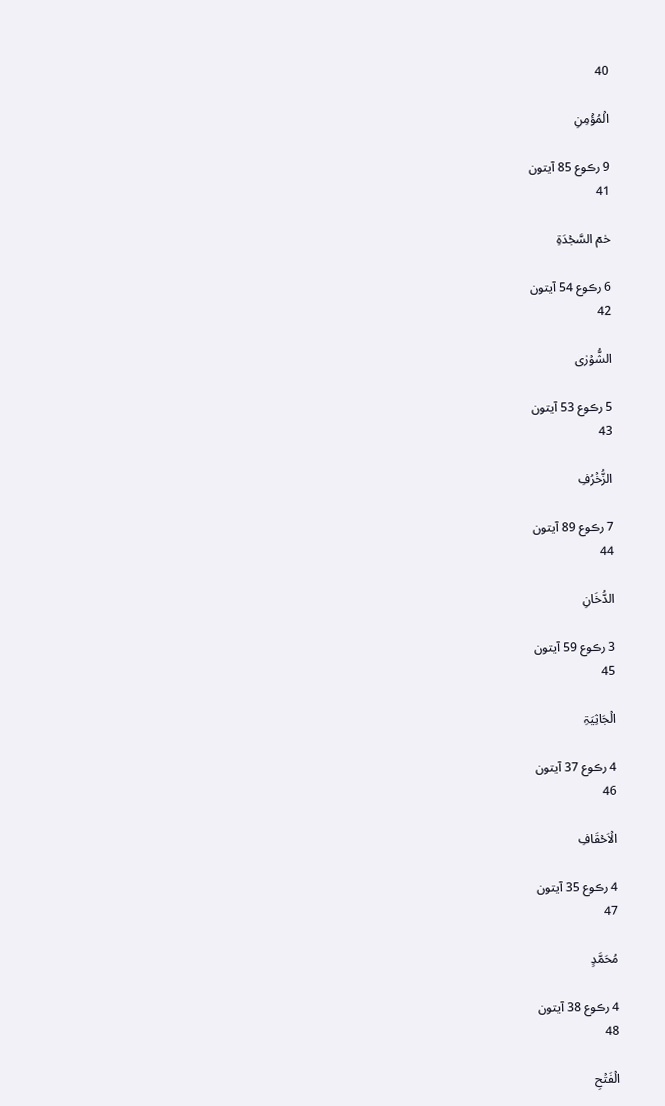40

الۡمُؤۡمِنِ

9 رڪوع 85 آيتون
41

حٰمٓ السَّجۡدَۃِ

6 رڪوع 54 آيتون
42

الشُّوۡرٰی

5 رڪوع 53 آيتون
43

الزُّخۡرُفِ

7 رڪوع 89 آيتون
44

الدُّخَانِ

3 رڪوع 59 آيتون
45

الۡجَاثِیَۃِ

4 رڪوع 37 آيتون
46

الۡاَحۡقَافِ

4 رڪوع 35 آيتون
47

مُحَمَّدٍ

4 رڪوع 38 آيتون
48

الۡفَتۡحِ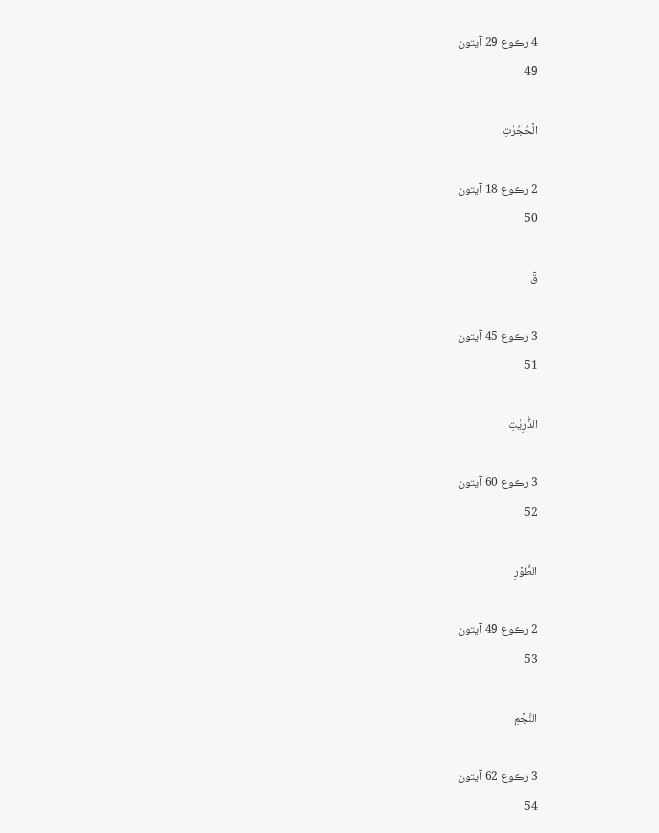4 رڪوع 29 آيتون
49

الۡحُجُرٰتِ

2 رڪوع 18 آيتون
50

قٓ

3 رڪوع 45 آيتون
51

الذّٰرِیٰتِ

3 رڪوع 60 آيتون
52

الطُّوۡرِ

2 رڪوع 49 آيتون
53

النَّجۡمِ

3 رڪوع 62 آيتون
54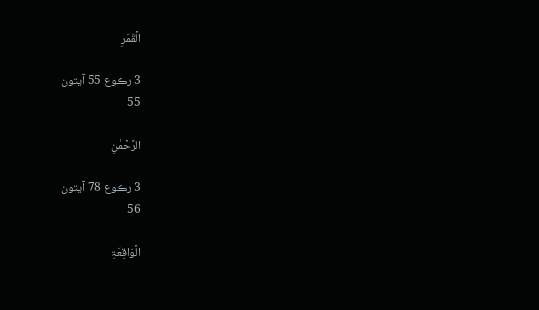الۡقَمَرِ

3 رڪوع 55 آيتون
55

الرَّحۡمٰنِ

3 رڪوع 78 آيتون
56

الۡوَاقِعَۃِ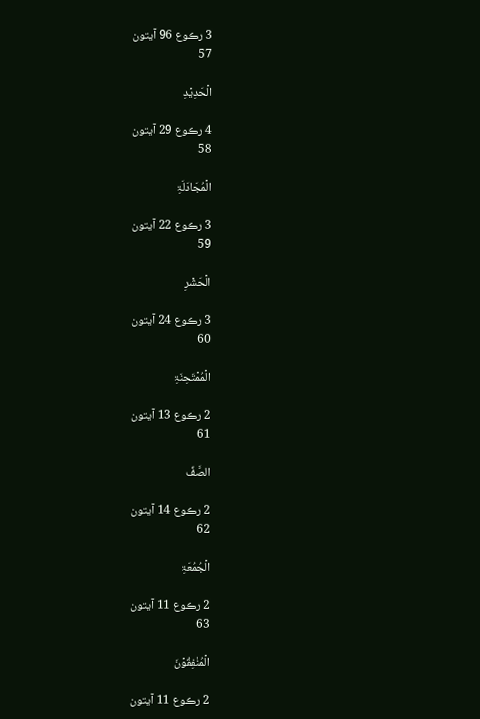3 رڪوع 96 آيتون
57

الۡحَدِیۡدِ

4 رڪوع 29 آيتون
58

الۡمُجَادَلَۃِ

3 رڪوع 22 آيتون
59

الۡحَشۡرِ

3 رڪوع 24 آيتون
60

الۡمُمۡتَحِنَۃِ

2 رڪوع 13 آيتون
61

الصَّفِّ

2 رڪوع 14 آيتون
62

الۡجُمُعَۃِ

2 رڪوع 11 آيتون
63

الۡمُنٰفِقُوۡنَ

2 رڪوع 11 آيتون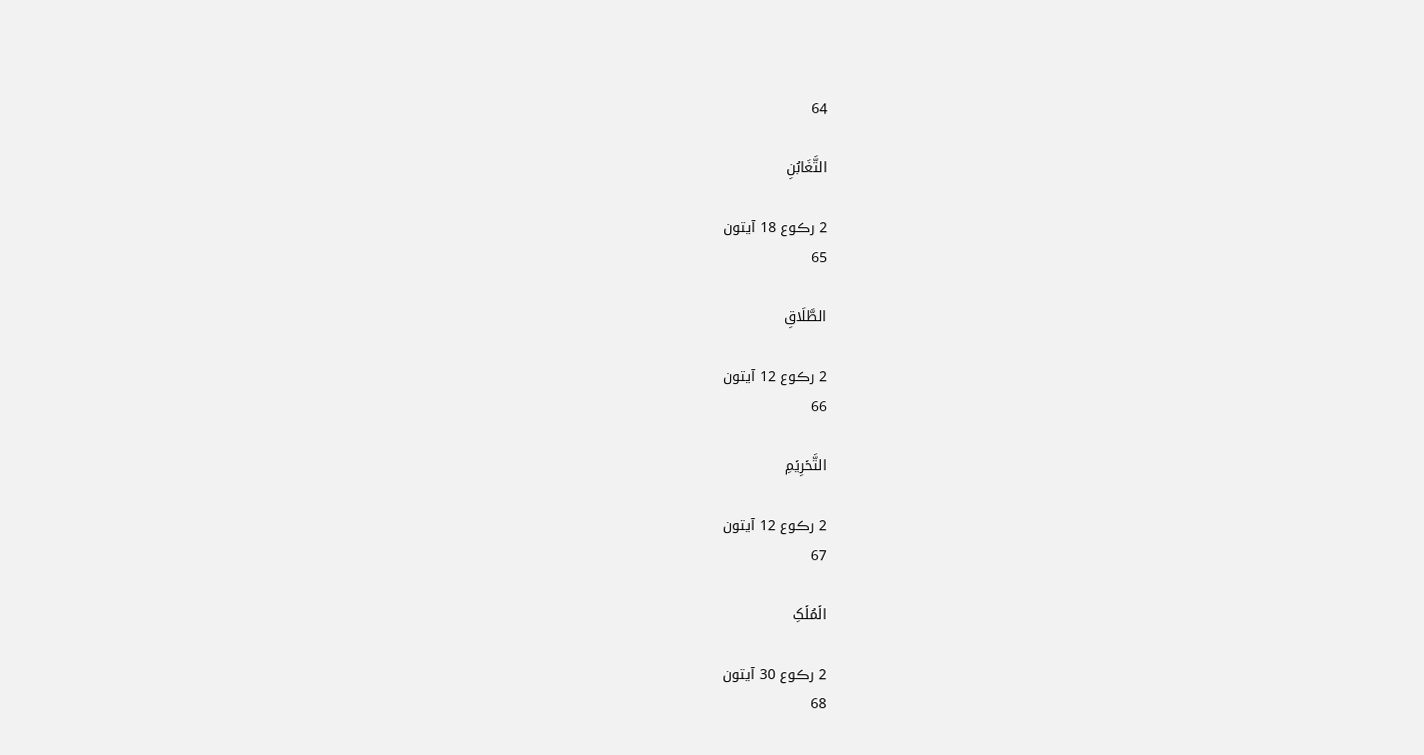64

التَّغَابُنِ

2 رڪوع 18 آيتون
65

الطَّلَاقِ

2 رڪوع 12 آيتون
66

التَّحۡرِیۡمِ

2 رڪوع 12 آيتون
67

الۡمُلۡکِ

2 رڪوع 30 آيتون
68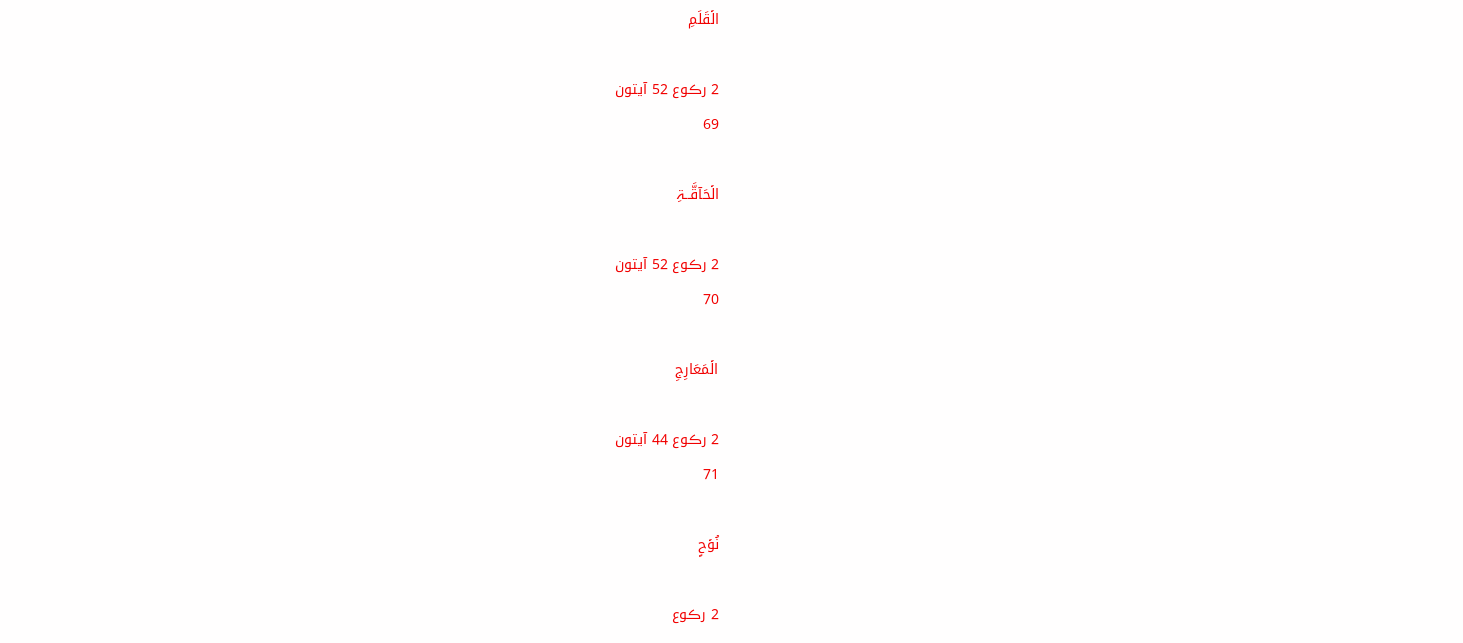الۡقَلَمِ

2 رڪوع 52 آيتون
69

الۡحَآقَّــۃِ

2 رڪوع 52 آيتون
70

الۡمَعَارِجِ

2 رڪوع 44 آيتون
71

نُوۡحٍ

2 رڪوع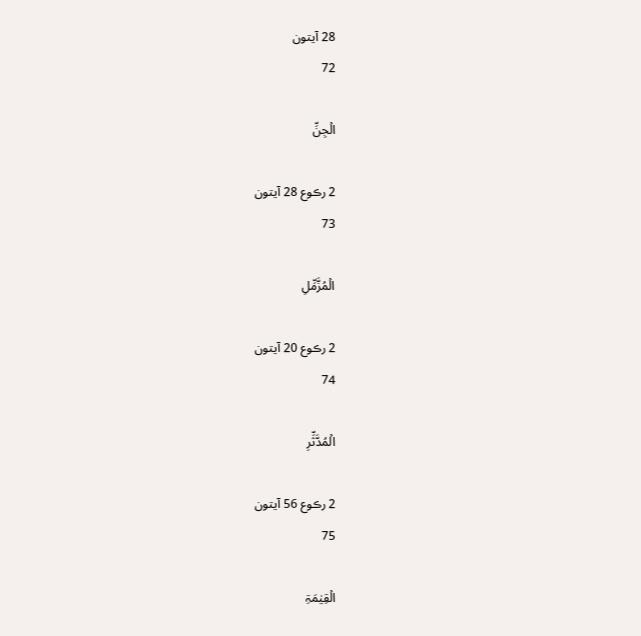28 آيتون
72

الۡجِنِّ

2 رڪوع 28 آيتون
73

الۡمُزَّمِّلِ

2 رڪوع 20 آيتون
74

الۡمُدَّثِّرِ

2 رڪوع 56 آيتون
75

الۡقِیٰمَۃِ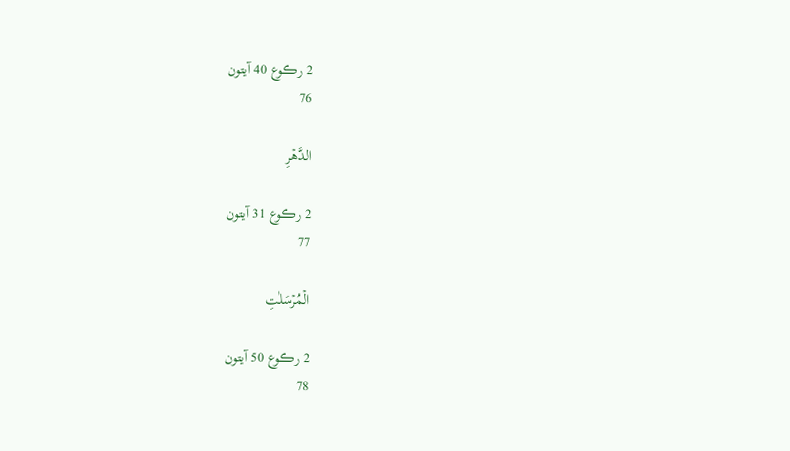2 رڪوع 40 آيتون
76

الدَّھۡرِ

2 رڪوع 31 آيتون
77

الۡمُرۡسَلٰتِ

2 رڪوع 50 آيتون
78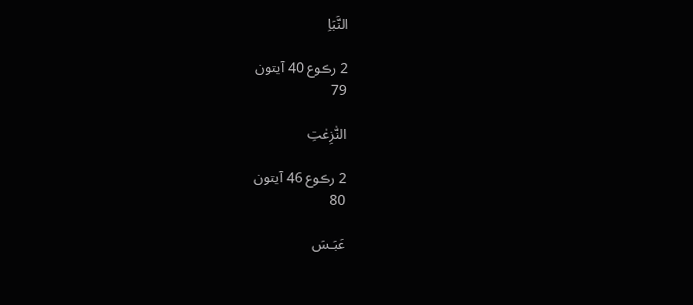النَّبَاِ

2 رڪوع 40 آيتون
79

النّٰزِعٰتِ

2 رڪوع 46 آيتون
80

عَبَـسَ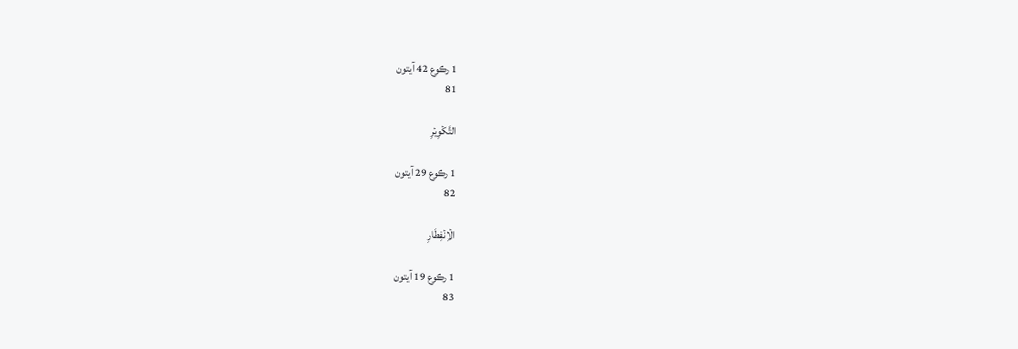1 رڪوع 42 آيتون
81

التَّکۡوِیۡرِ

1 رڪوع 29 آيتون
82

الۡاِنۡفِطَارِ

1 رڪوع 19 آيتون
83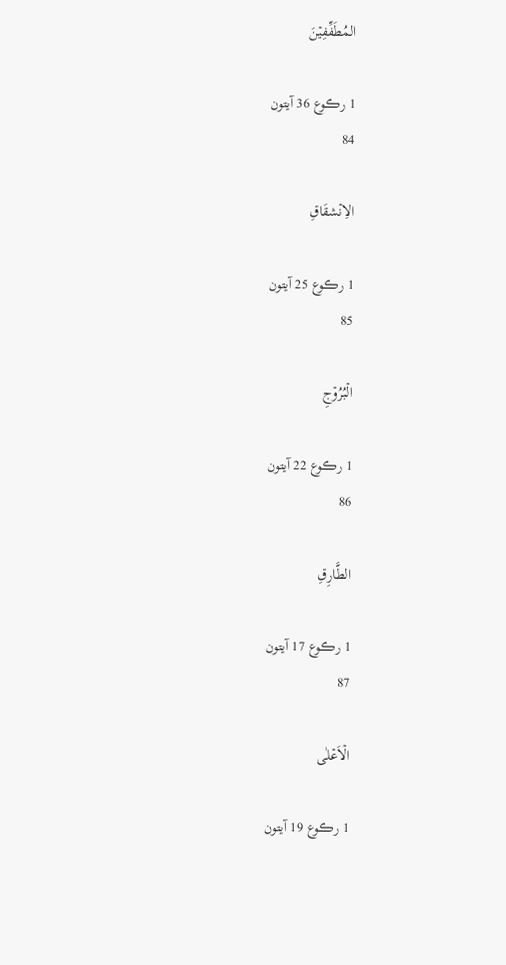المُطَفِّفِیۡنَ

1 رڪوع 36 آيتون
84

الاِنۡشقَاقِ

1 رڪوع 25 آيتون
85

الۡبُرُوۡجِ

1 رڪوع 22 آيتون
86

الطَّارِقِ

1 رڪوع 17 آيتون
87

الۡاَعۡلٰی

1 رڪوع 19 آيتون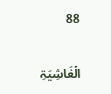88

الۡغَاشِیَۃِ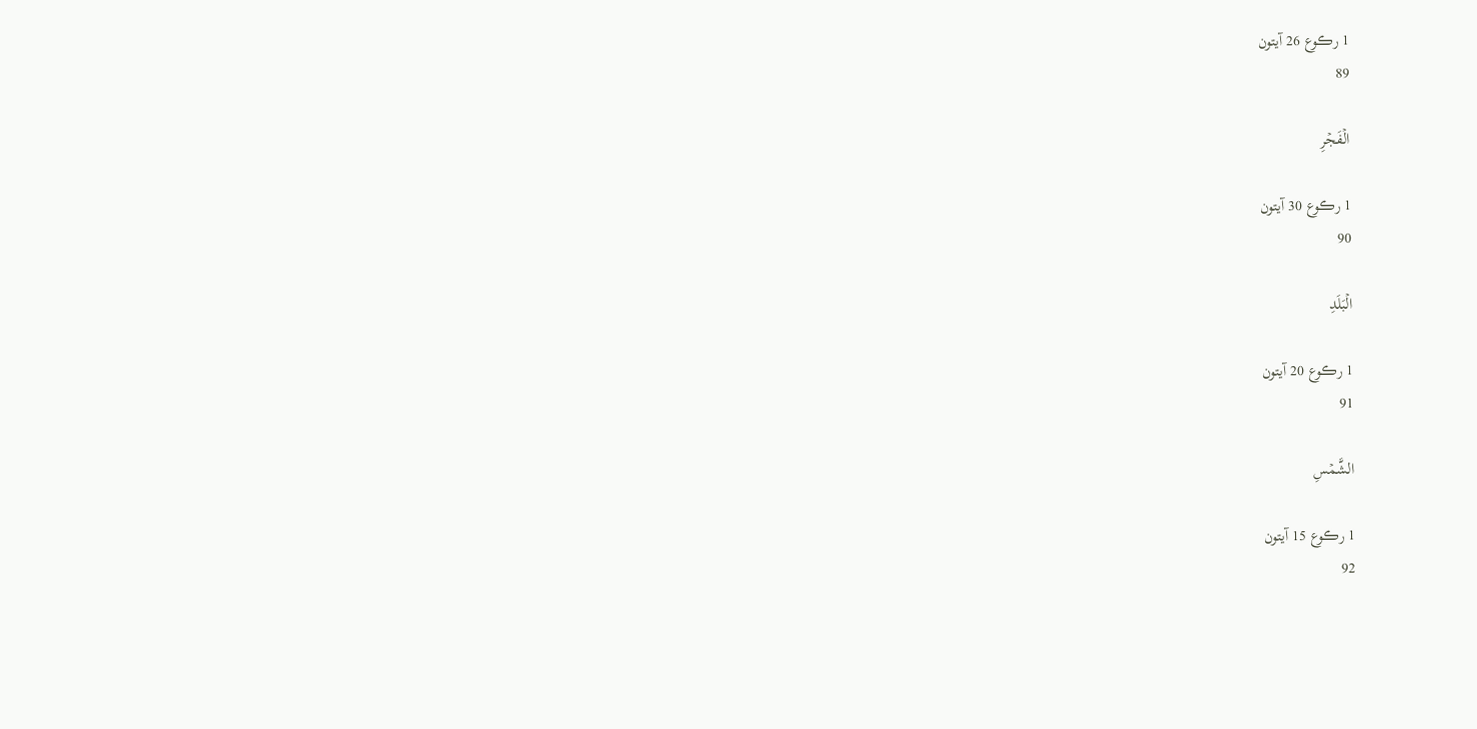1 رڪوع 26 آيتون
89

الۡفَجۡرِ

1 رڪوع 30 آيتون
90

الۡبَلَدِ

1 رڪوع 20 آيتون
91

الشَّمۡسِ

1 رڪوع 15 آيتون
92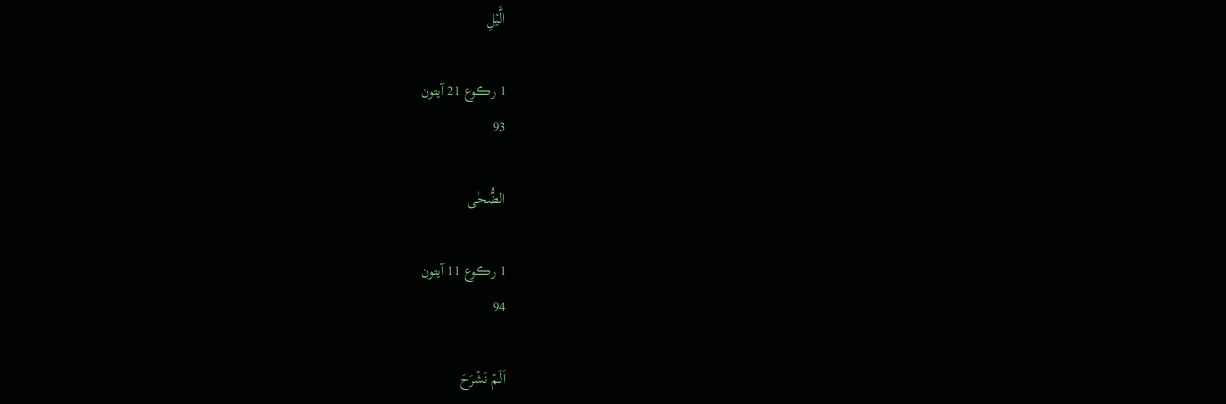الَّیۡلِ

1 رڪوع 21 آيتون
93

الضُّحٰی

1 رڪوع 11 آيتون
94

اَلَمۡ نَشۡرَحَ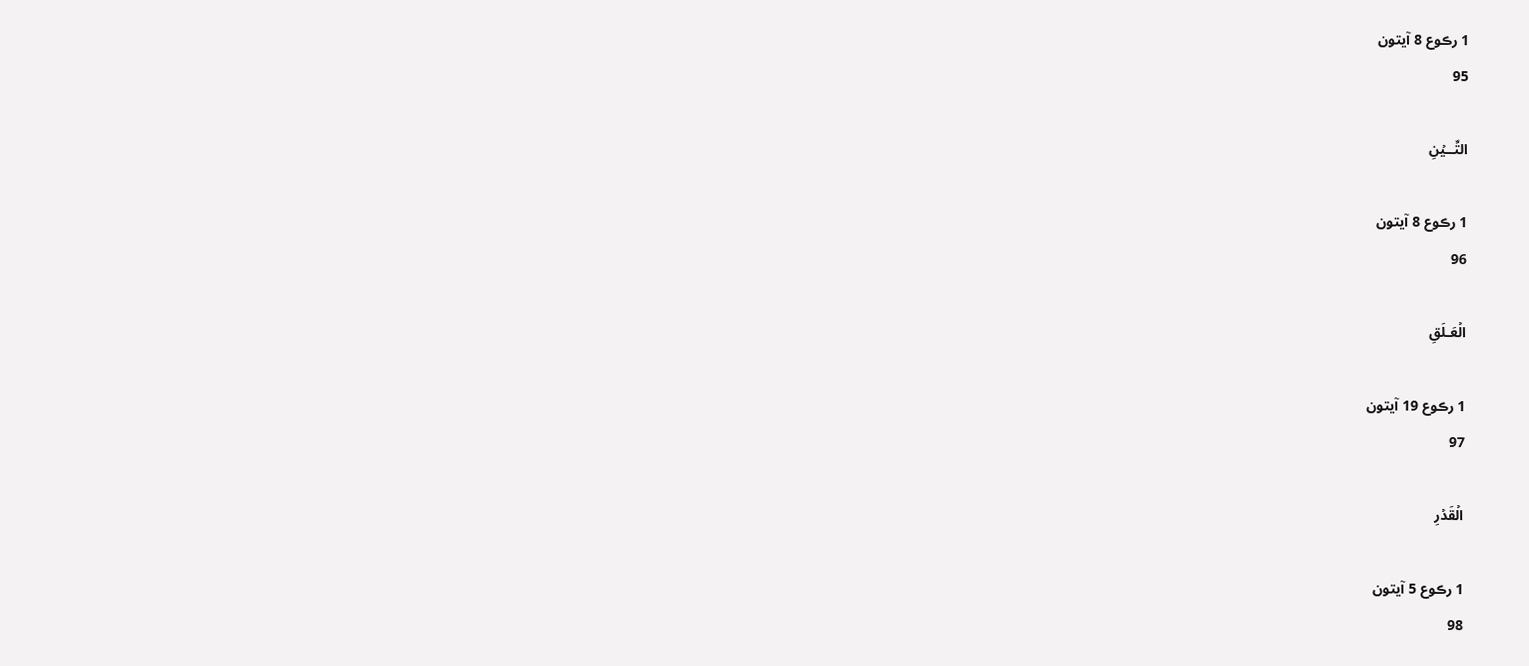1 رڪوع 8 آيتون
95

التِّــیۡنِ

1 رڪوع 8 آيتون
96

الۡعَـلَقِ

1 رڪوع 19 آيتون
97

الۡقَدۡرِ

1 رڪوع 5 آيتون
98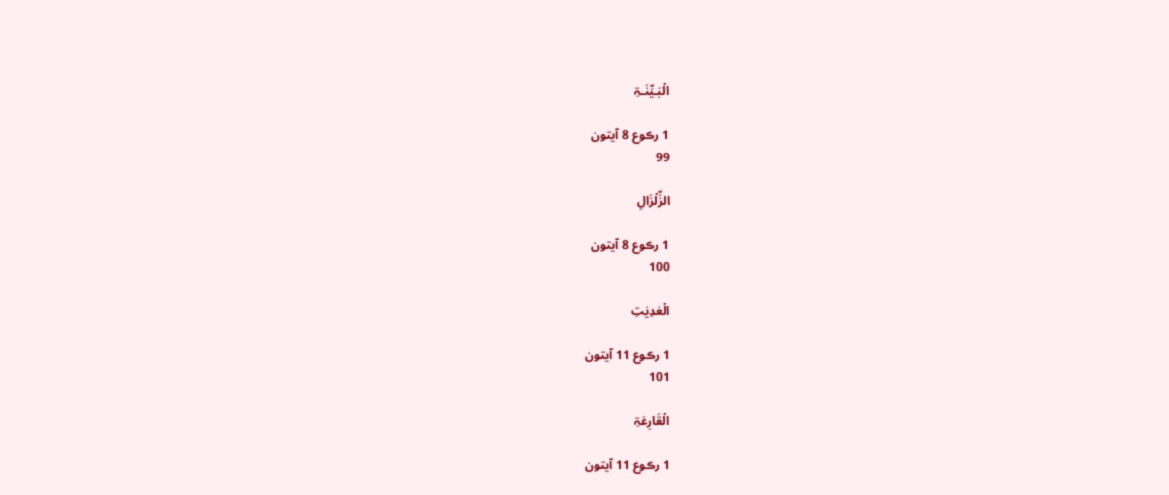الۡبَـیِّنَـۃِ

1 رڪوع 8 آيتون
99

الزِّلۡزَالِ

1 رڪوع 8 آيتون
100

الۡعٰدِیٰتِ

1 رڪوع 11 آيتون
101

الۡقَارِعَۃِ

1 رڪوع 11 آيتون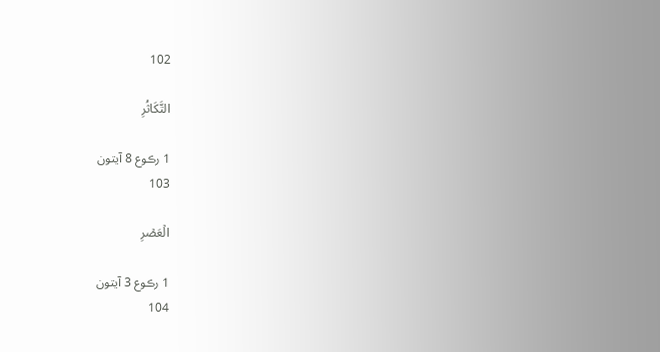102

التَّکَاثُرِ

1 رڪوع 8 آيتون
103

الۡعَصۡرِ

1 رڪوع 3 آيتون
104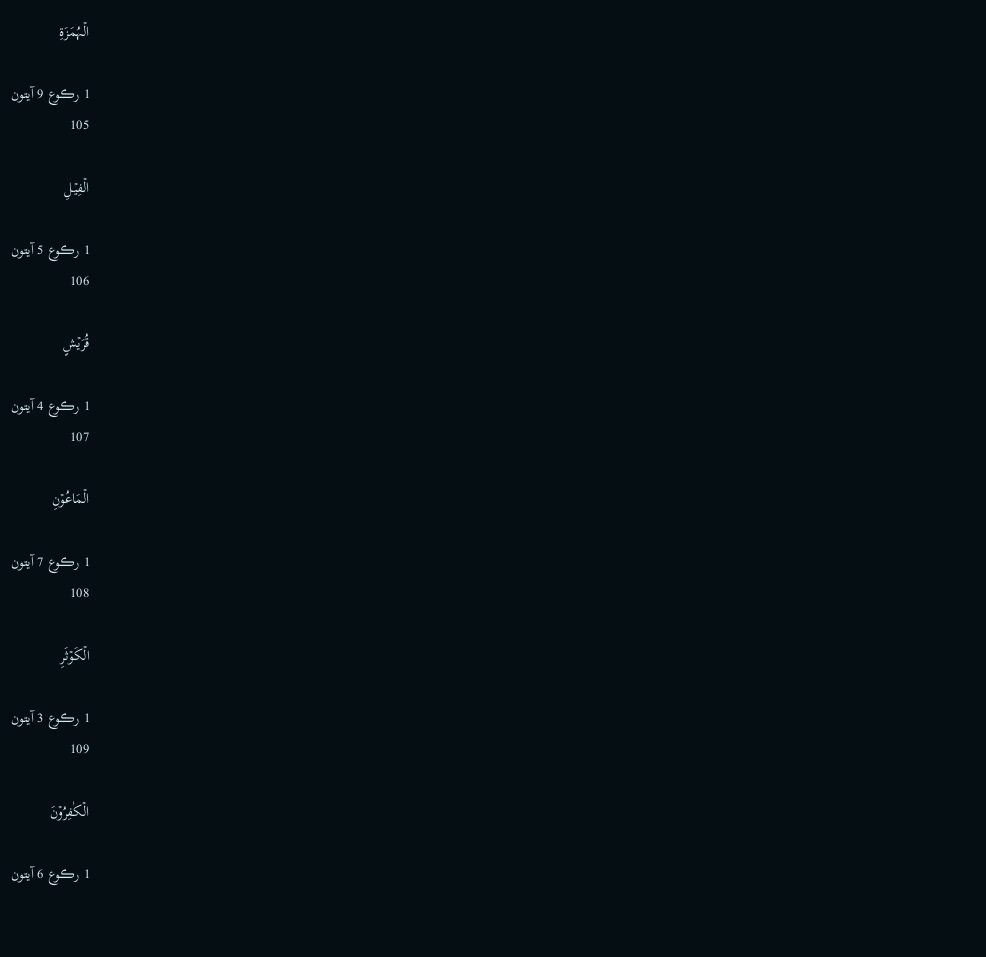الۡہُمَزَۃِ

1 رڪوع 9 آيتون
105

الۡفِیۡـلِ

1 رڪوع 5 آيتون
106

قُرَیۡشٍ

1 رڪوع 4 آيتون
107

الۡمَاعُوۡنِ

1 رڪوع 7 آيتون
108

الۡکَوۡثَرِ

1 رڪوع 3 آيتون
109

الۡکٰفِرُوۡنَ

1 رڪوع 6 آيتون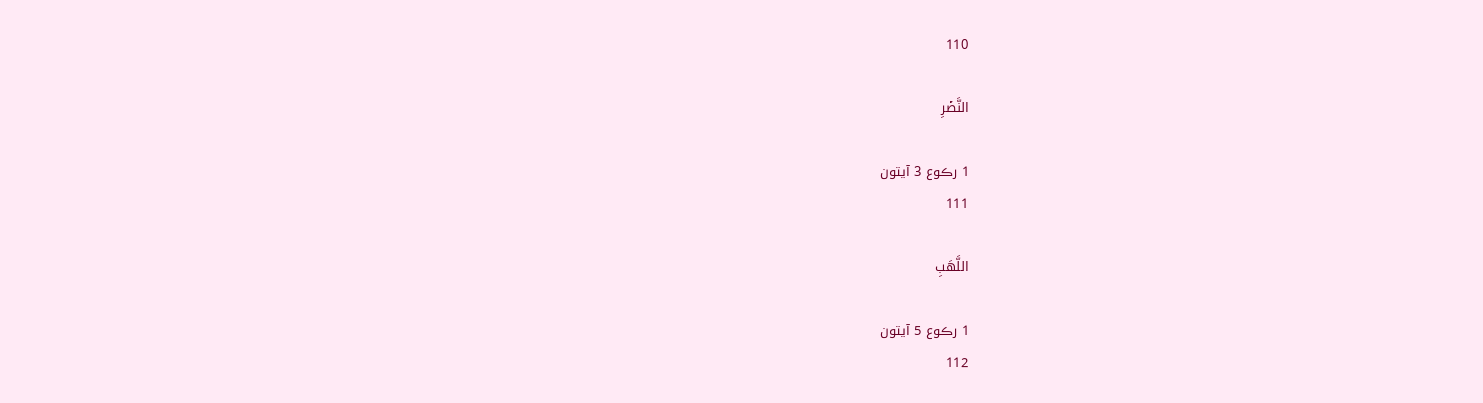110

النَّصۡرِ

1 رڪوع 3 آيتون
111

اللَّھَبِ

1 رڪوع 5 آيتون
112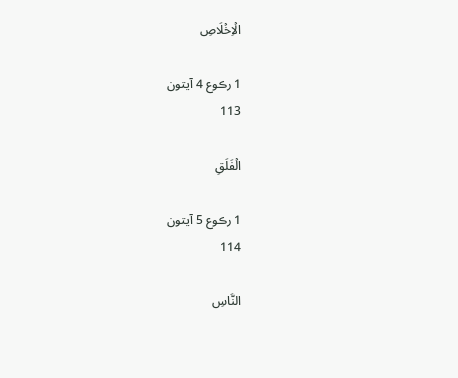الۡاِخۡلَاصِ

1 رڪوع 4 آيتون
113

الۡفَلَقِ

1 رڪوع 5 آيتون
114

النَّاسِ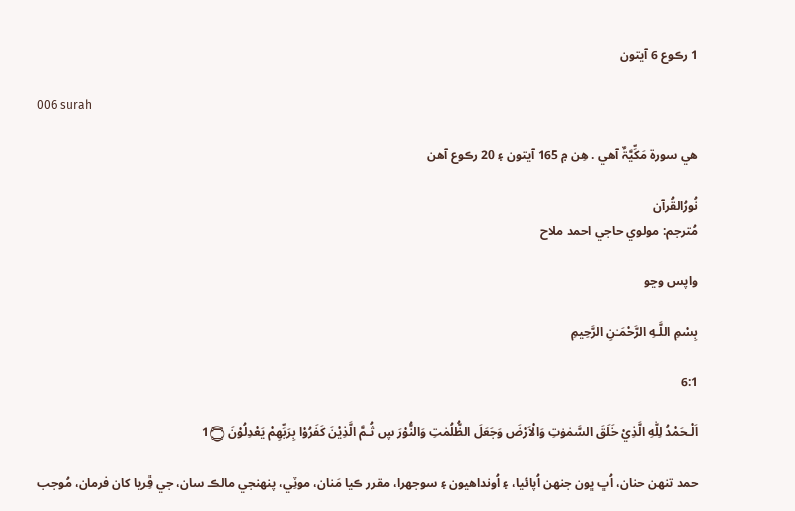1 رڪوع 6 آيتون

006 surah

ھي سورة مَکِّیَّۃٌ آھي . ھِن ۾ 165 آيتون ۽ 20 رڪوع آھن

نُورُالقُرآن
مُترجم: مولوي حاجي احمد ملاح

واپس وڃو

بِسْمِ اللَّـهِ الرَّحْمَـٰنِ الرَّحِيمِ

6:1

اَلْـحَمْدُ لِلّٰهِ الَّذِيْ خَلَقَ السَّمٰوٰتِ وَالْاَرْضَ وَجَعَلَ الظُّلُمٰتِ وَالنُّوْرَ ڛ ثُـمَّ الَّذِيْنَ كَفَرُوْا بِرَبِّهِمْ يَعْدِلُوْنَ 1۝

حمد تنهن حنان، اُڀ ڀون جنهن اُپائيا، ۽ اُونداهيون ۽ سوجھرا، مقرر ڪيا مَنان، موٽِي، پنهنجي مالڪ سان، جي ڦِريا کان فرمان، مُوجب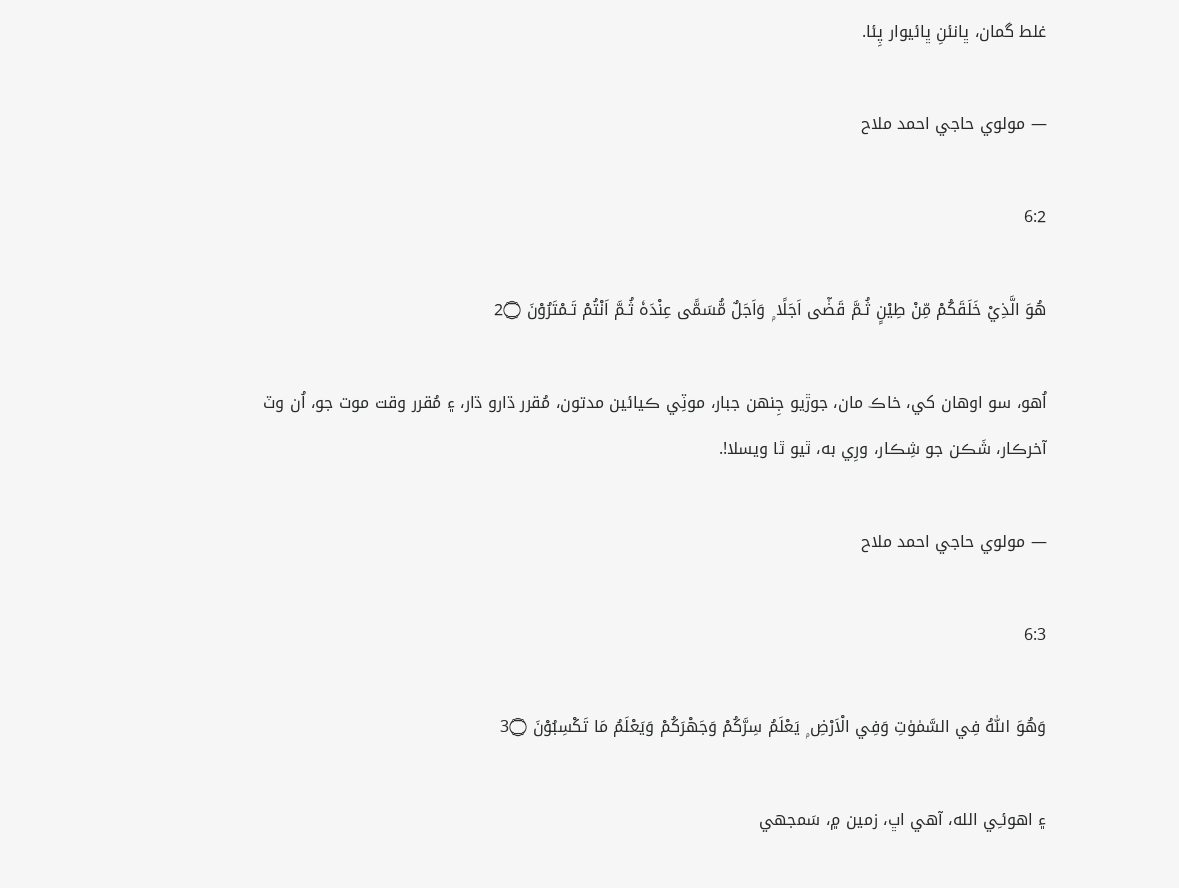غلط گمان، ڀانئنِ ڀائيوار پِئا.

— مولوي حاجي احمد ملاح

6:2

هُوَ الَّذِيْ خَلَقَكُمْ مِّنْ طِيْنٍ ثُـمَّ قَضٰٓى اَجَلًا ۭ وَاَجَلٌ مُّسَمًّى عِنْدَهٗ ثُـمَّ اَنْتُمْ تَـمْتَرُوْنَ 2۝

اُهو، سو اوهان کي، خاڪ مان، جوڙيو جِنهن جبار، موٽِي ڪيائين مدتون، مُقرر ڌارو ڌار، ۽ مُقرر وقت موت جو، اُن وٽ آخرڪار، شَڪن جو شِڪار، ورِي به، ٿيو ٿا ويسلا!.

— مولوي حاجي احمد ملاح

6:3

وَهُوَ اللّٰهُ فِي السَّمٰوٰتِ وَفِي الْاَرْضِ ۭ يَعْلَمُ سِرَّكُمْ وَجَهْرَكُمْ وَيَعْلَمُ مَا تَكْسِبُوْنَ 3۝

۽ اهوئـِي الله، آهي اڀ، زمين ۾، سَمجھي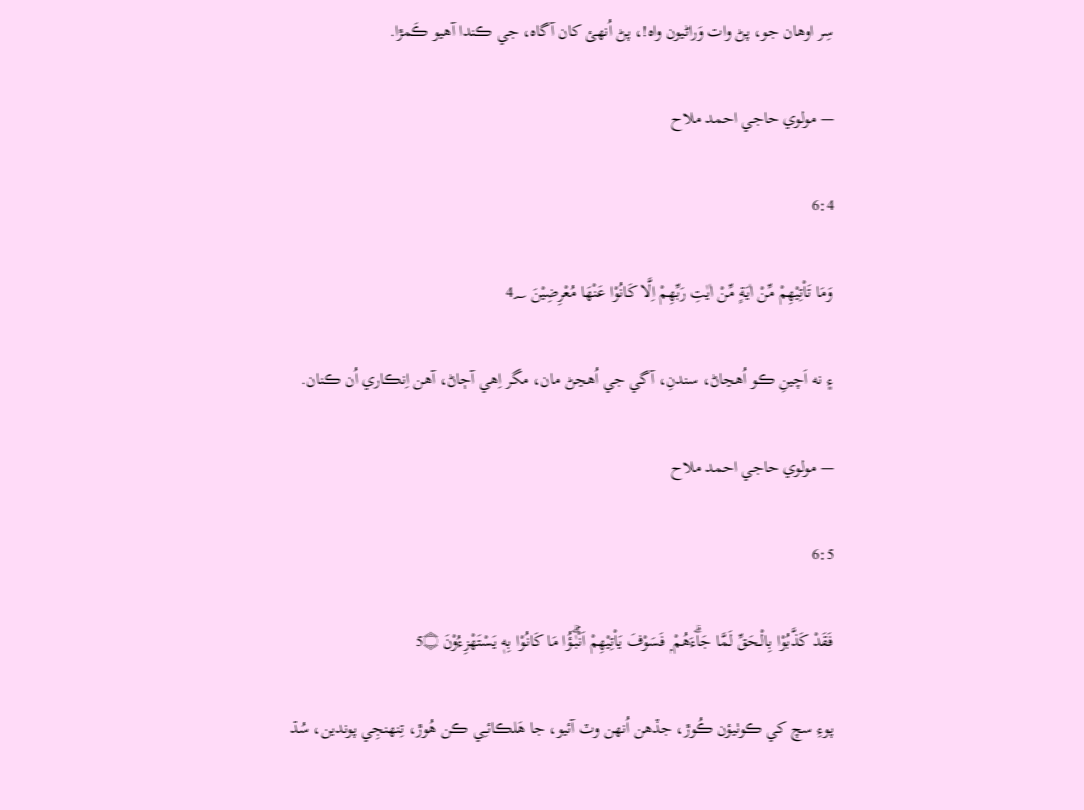سِر اوهان جو، پڻ وات وَراڻيون واه!، پڻ اُنهئ کان آگاه، جي ڪندا آهيو ڪَمڙا.

— مولوي حاجي احمد ملاح

6:4

وَمَا تَاْتِيْهِمْ مِّنْ اٰيَةٍ مِّنْ اٰيٰتِ رَبِّهِمْ اِلَّا كَانُوْا عَنْهَا مُعْرِضِيْنَ 4؁

۽ نه اَچينِ ڪو اُهڃاڻ، سندنِ، آگي جي اُهڃڻ مان، مگر اِهي آڄاڻ، آهن اِنڪاري اُن ڪنان.

— مولوي حاجي احمد ملاح

6:5

فَقَدْ كَذَّبُوْا بِالْـحَقِّ لَمَّا جَاۗءَهُمْ ۭ فَسَوْفَ يَاْتِيْهِمْ اَنْۢبٰۗـؤُا مَا كَانُوْا بِهٖ يَسْتَهْزِءُوْنَ 5۝

پوءِ سچ کي ڪوٺيؤن ڪُوڙ، جڏهن اُنهن وٽ آئيو، جا هَلڪائـِي ڪن هُوڙ، تِنهنجِي پوندين، سُڌ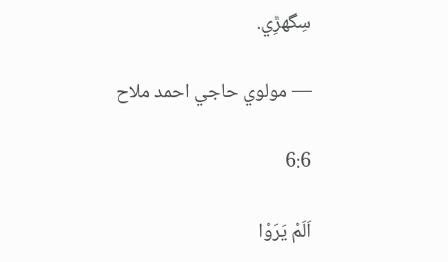سِگھڙِي.

— مولوي حاجي احمد ملاح

6:6

اَلَمْ يَرَوْا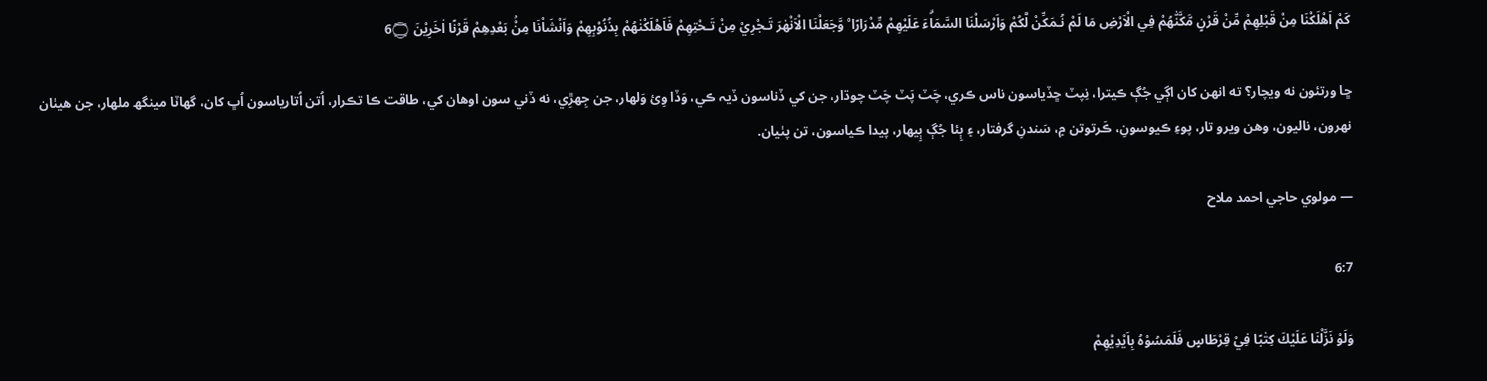كَمْ اَهْلَكْنَا مِنْ قَبْلِهِمْ مِّنْ قَرْنٍ مَّكَّنّٰهُمْ فِي الْاَرْضِ مَا لَمْ نُـمَكِّنْ لَّكُمْ وَاَرْسَلْنَا السَّمَاۗءَ عَلَيْهِمْ مِّدْرَارًا ۠ وَّجَعَلْنَا الْاَنْھٰرَ تَـجْرِيْ مِنْ تَـحْتِهِمْ فَاَهْلَكْنٰهُمْ بِذُنُوْبِهِمْ وَاَنْشَاْنَا مِنْۢ بَعْدِهِمْ قَرْنًا اٰخَرِيْنَ 6۝

ڇا ورتئون نه ويچار؟ ته انهن کان اڳي جُڳ ڪيترا، نِپٽ ڇڏياسون ناس ڪري، چَٽ پَٽ چَٽ چوڌار، جن کي ڏناسون ڏيہ ڪي، وَڏا وِئ وَلهار، جن جِھڙِي، نه ڏني سون اوهان کي، طاقت ڪا تڪرار، اُتن اُتارياسون اُڀ کان، گھاٽا مينگھ ملهار، جن هيٺان نهرون، ناليون، وهن ويرو تار، پوءِ ڪيوسونِ، ڪَرتوتن ۾، سَندنِ گرفتار، ۽ ٻِئا جُڳ ٻِيهار، پيدا ڪياسون، تن پٺيان.

— مولوي حاجي احمد ملاح

6:7

وَلَوْ نَزَّلْنَا عَلَيْكَ كِتٰبًا فِيْ قِرْطَاسٍ فَلَمَسُوْهُ بِاَيْدِيْهِمْ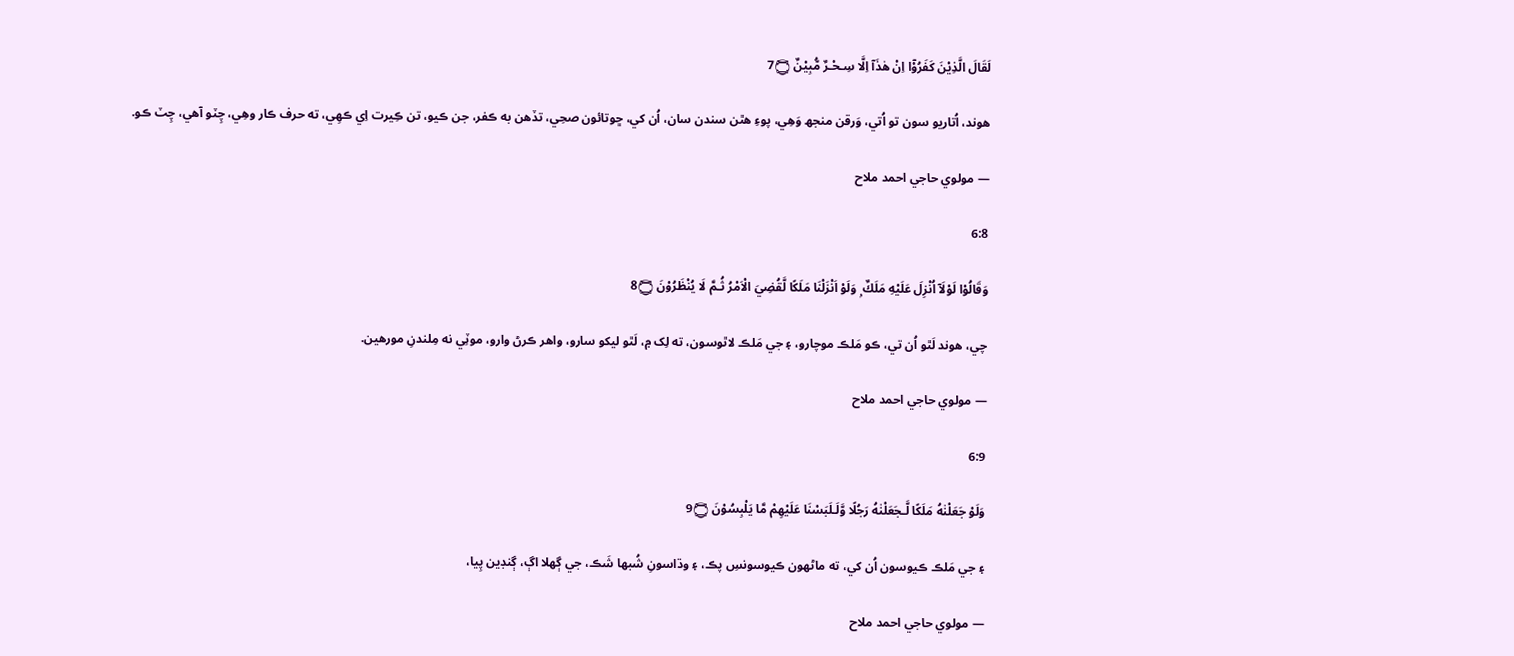لَقَالَ الَّذِيْنَ كَفَرُوْٓا اِنْ هٰذَآ اِلَّا سِـحْـرٌ مُّبِيْنٌ 7۝

هوند، اُتاريو سون تو اُتي، وَرقن منجھ وَهِي، پوءِ هٿن سندن سان، اُن کي، ڇوتائون صحِي، تڏهن به ڪفر، جن ڪيو، تن ڪِيرت اِي ڪهِي، ته حرف ڪار وهِي، چِٽو آهي، چِٽ ڪو.

— مولوي حاجي احمد ملاح

6:8

وَقَالُوْا لَوْلَآ اُنْزِلَ عَلَيْهِ مَلَكٌ ۭ وَلَوْ اَنْزَلْنَا مَلَكًا لَّقُضِيَ الْاَمْرُ ثُـمَّ لَا يُنْظَرُوْنَ 8۝

چي، هوند لَٿو اُن تي، ڪو مَلڪ موچارو، ۽ جي مَلڪ لاٿوسون، ته لِک ۾، لَٿو ليکو سارو، واهر ڪرڻ وارو، موٽِي نه مِلندنِ مورهين.

— مولوي حاجي احمد ملاح

6:9

وَلَوْ جَعَلْنٰهُ مَلَكًا لَّـجَعَلْنٰهُ رَجُلًا وَّلَـلَبَسْنَا عَلَيْهِمْ مَّا يَلْبِسُوْنَ 9۝

۽ جي مَلڪ ڪيوسون اُن کي، ته ماڻهون ڪيوسونسِ پڪ، ۽ وڌاسونِ شُبها شَڪ، جي ڳهلا اڳ، ڳنڊين پِيا،

— مولوي حاجي احمد ملاح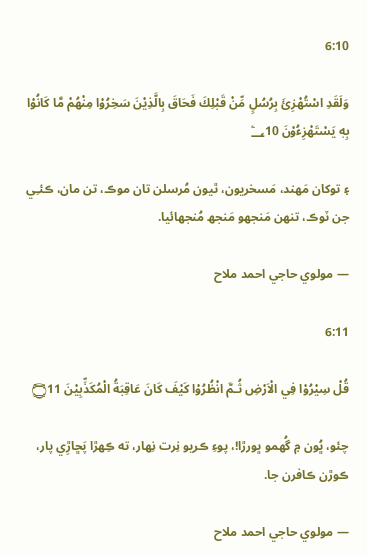6:10

وَلَقَدِ اسْتُهْزِئَ بِرُسُلٍ مِّنْ قَبْلِكَ فَحَاقَ بِالَّذِيْنَ سَخِرُوْا مِنْهُمْ مَّا كَانُوْا بِهٖ يَسْتَهْزِءُوْنَ ؀ۧ10

۽ توکان مَهند، مَسخريون، ٿيون مُرسلن تان موڪ، تن مان، ڪئـِي جن ٽوڪ، تنهن مَنجھو مَنجھ مُنجھائيا.

— مولوي حاجي احمد ملاح

6:11

قُلْ سِيْرُوْا فِي الْاَرْضِ ثُـمَّ انْظُرُوْا كَيْفَ كَانَ عَاقِبَةُ الْمُكَذِّبِيْنَ ۝11

چئو، ڀُون ۾ گُھمو ڀورڙا!، پوءِ ڪريو نِرت نِهار، ته ڪِهڙا پَڇاڙِي پار، ڪوڙن ڪافرن جا.

— مولوي حاجي احمد ملاح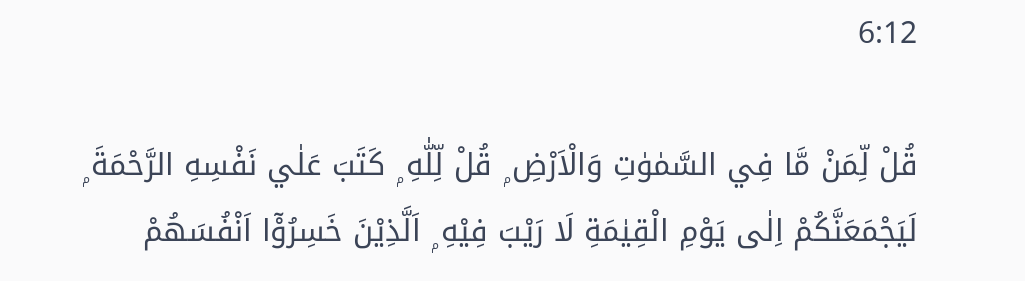6:12

قُلْ لِّمَنْ مَّا فِي السَّمٰوٰتِ وَالْاَرْضِ ۭ قُلْ لِّلّٰهِ ۭ كَتَبَ عَلٰي نَفْسِهِ الرَّحْمَةَ ۭ لَيَجْمَعَنَّكُمْ اِلٰى يَوْمِ الْقِيٰمَةِ لَا رَيْبَ فِيْهِ ۭ اَلَّذِيْنَ خَسِرُوْٓا اَنْفُسَهُمْ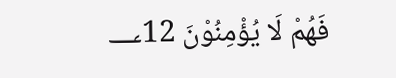فَهُمْ لَا يُؤْمِنُوْنَ ؀12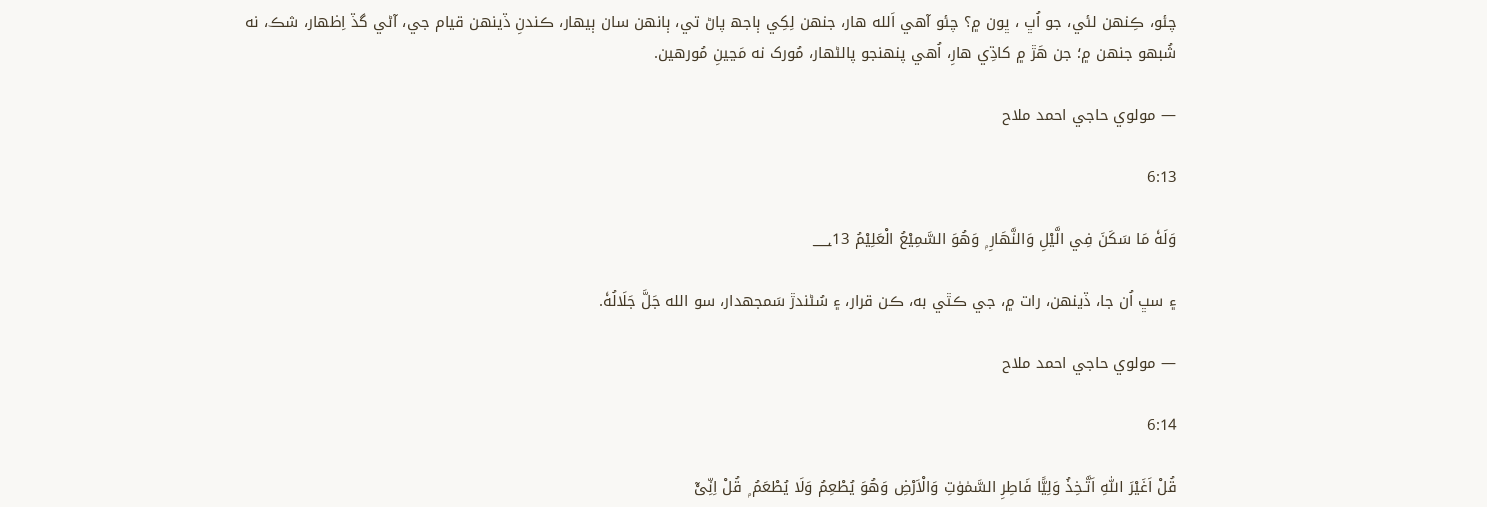چئو، ڪِنهن لئي، جو اُڀ ، ڀون ۾؟ چئو آهي اَلله هار، جنهن لِکِي ٻاجھ پاڻ تي، ٻانهن سان ٻيهار، ڪندنِ ڏينهن قيام جي، آڻي گڏ اِظهار، شڪ، نه شُبهو جنهن ۾؛ جن هَڙ ۾ کاڌِي هارِ، اُهي پنهنجو پالڻهار، مُورک نه مَڃينِ مُورهين.

— مولوي حاجي احمد ملاح

6:13

وَلَهٗ مَا سَكَنَ فِي الَّيْلِ وَالنَّهَارِ ۭ وَهُوَ السَّمِيْعُ الْعَلِيْمُ ؀13

۽ سڀ اُن جا، ڏينهن، رات ۾، جي ڪٿي به، ڪن قرار، ۽ سُڻندڙ سَمجھدار، سو الله جَلَّ جَلَالُهٗ.

— مولوي حاجي احمد ملاح

6:14

قُلْ اَغَيْرَ اللّٰهِ اَتَّـخِذُ وَلِيًّا فَاطِرِ السَّمٰوٰتِ وَالْاَرْضِ وَهُوَ يُطْعِمُ وَلَا يُطْعَمُ ۭ قُلْ اِنِّىْٓ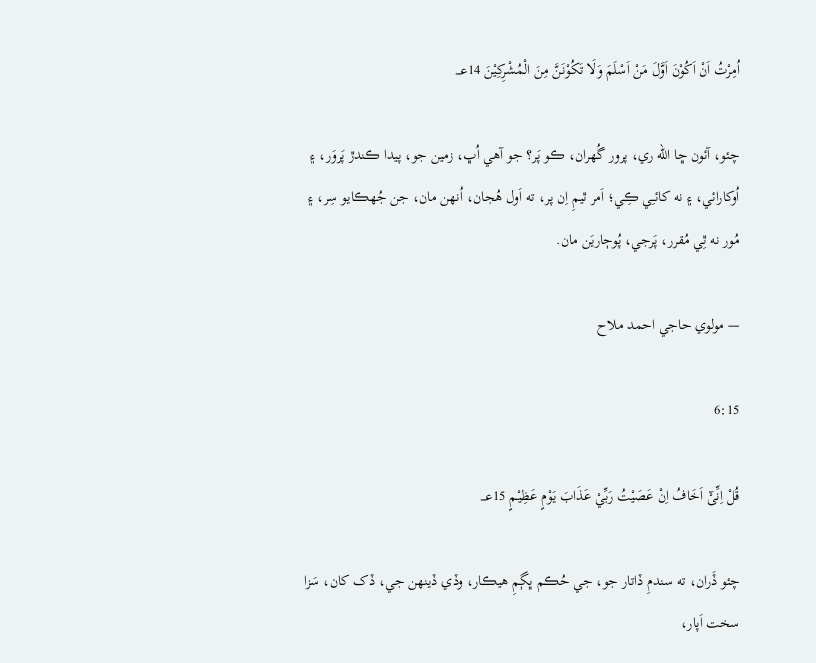اُمِرْتُ اَنْ اَكُوْنَ اَوَّلَ مَنْ اَسْلَمَ وَلَا تَكُوْنَنَّ مِنَ الْمُشْرِكِيْنَ ؀14

چئو، آئون ڇا الله ري، پرور گُھران، ڪو پَر؟ جو آهي اُڀ، زمين جو، پيدا ڪندڙ پَروَر، ۽ اُوکارائي، ۽ نه کائـِي ڪِي؛ اَمر ٿيمِ اِن پر، ته اَول هُجان، اُنهن مان، جن جُھڪايو سِر، ۽ مُور نه ٿِي مُقرر، پَرجي، پُوڄاريَن مان.

— مولوي حاجي احمد ملاح

6:15

قُلْ اِنِّىْٓ اَخَافُ اِنْ عَصَيْتُ رَبِّيْ عَذَابَ يَوْمٍ عَظِيْـمٍ ؀15

چئو ڏَران، ته سندمِ ڏاتار جو، جي حُڪم ڀڳمِ هيڪار، وڏي ڏينهن جي، ڏک کان، سَزا سخت اَپار،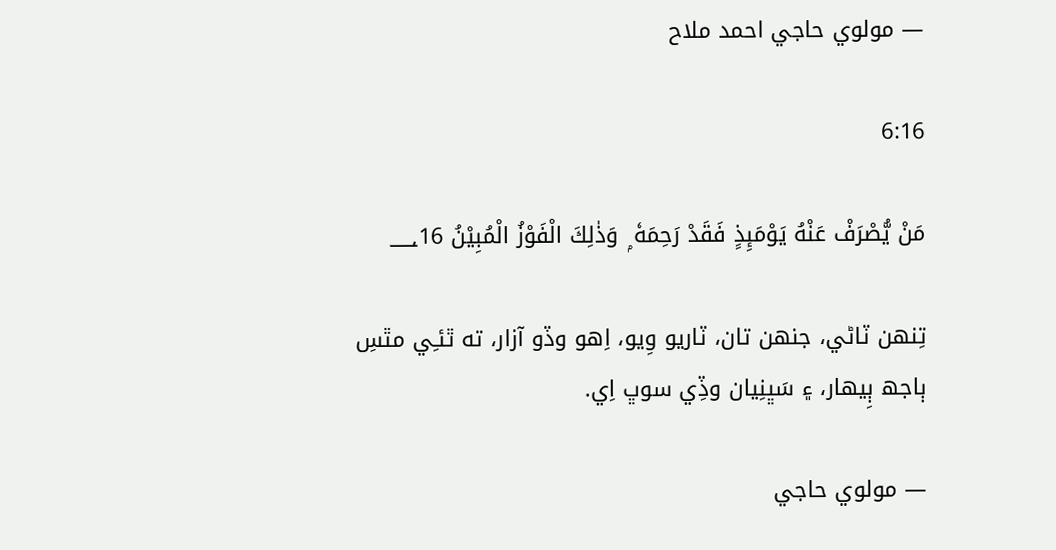— مولوي حاجي احمد ملاح

6:16

مَنْ يُّصْرَفْ عَنْهُ يَوْمَىِٕذٍ فَقَدْ رَحِمَهٗ ۭ وَذٰلِكَ الْفَوْزُ الْمُبِيْنُ ؀16

تِنهن ٽاڻي، جنهن تان، ٽاريو وِيو، اِهو وڏو آزار، ته ٿئـِي مٿسِ ٻاجھ ٻِيهار، ۽ سَڀنِيان وڏِي سوڀ اِي.

— مولوي حاجي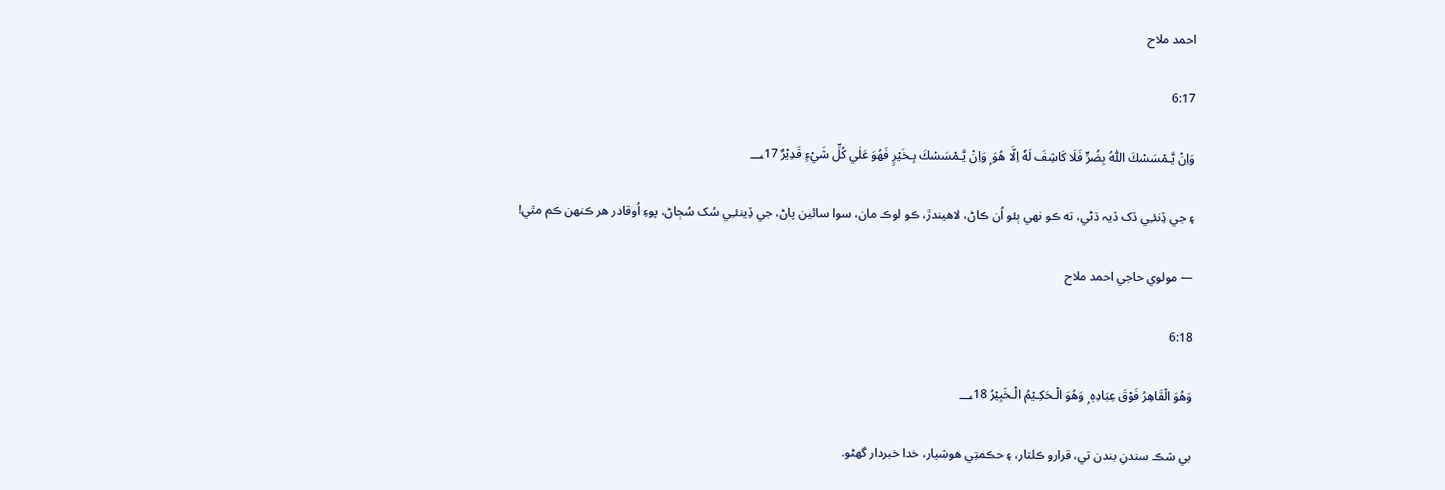احمد ملاح

6:17

وَاِنْ يَّـمْسَسْكَ اللّٰهُ بِضُرٍّ فَلَا كَاشِفَ لَهٗ اِلَّا هُوَ ۭ وَاِنْ يَّـمْسَسْكَ بِـخَيْرٍ فَهُوَ عَلٰي كُلِّ شَيْءٍ قَدِيْرٌ ؀17

۽ جي ڏِنئـِي ڏک ڏيہ ڌڻي، ته ڪو نهي ٻئو اُن ڪاڻ، لاهيندڙ، ڪو لوڪ مان، سوا سائين پاڻ، جي ڏِينئـِي سُک سُڄاڻ، پوءِ اُوقادر هر ڪنهن ڪم مٿي!

— مولوي حاجي احمد ملاح

6:18

وَهُوَ الْقَاهِرُ فَوْقَ عِبَادِهٖ ۭ وَهُوَ الْـحَكِـيْمُ الْـخَبِيْرُ ؀18

بي شڪ سندنِ بندن تي، قرارو ڪلتار، ۽ حڪمتِي هوشيار، خدا خبردار گھڻو.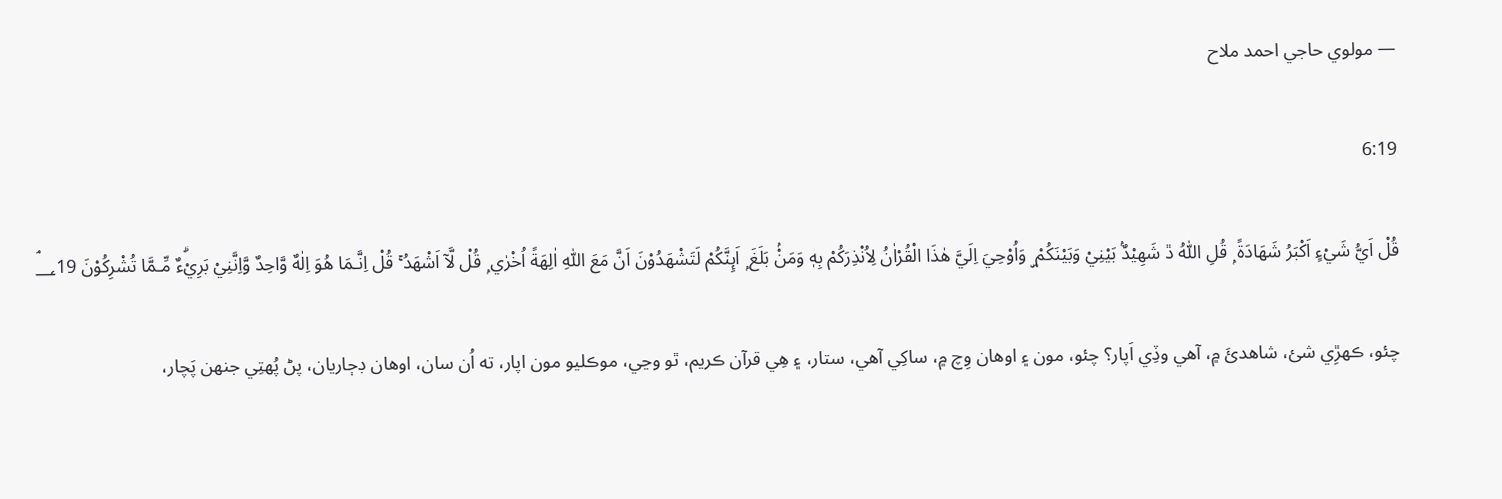— مولوي حاجي احمد ملاح

6:19

قُلْ اَيُّ شَيْءٍ اَكْبَرُ شَهَادَةً ۭ قُلِ اللّٰهُ ڐ شَهِيْدٌۢ بَيْنِيْ وَبَيْنَكُمْ ۣ وَاُوْحِيَ اِلَيَّ هٰذَا الْقُرْاٰنُ لِاُنْذِرَكُمْ بِهٖ وَمَنْۢ بَلَغَ ۭ اَىِٕنَّكُمْ لَتَشْهَدُوْنَ اَنَّ مَعَ اللّٰهِ اٰلِهَةً اُخْرٰي ۭ قُلْ لَّآ اَشْهَدُ ۚ قُلْ اِنَّـمَا هُوَ اِلٰهٌ وَّاحِدٌ وَّاِنَّنِيْ بَرِيْۗءٌ مِّـمَّا تُشْرِكُوْنَ ؀ۘ19

چئو، ڪهڙِي شئ، شاهدئَ ۾، آهي وڏِي اَپار؟ چئو، مون ۽ اوهان وِچ ۾، ساکِي آهي، ستار، ۽ هِي قرآن ڪريم، ٿو وڃي، موڪليو مون اپار، ته اُن سان، اوهان ڊڄاريان، پڻ پُهتِي جنهن پَچار،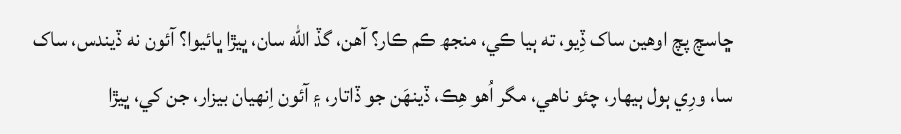ڇاسچ پچ اوهين ساک ڏِيو، ته ٻيا ڪي، منجھ ڪم ڪار؟ آهن، گڏ الله سان، ڀيڙا ڀائيوا؟ آئون نه ڏيندس، ساک سا، ورِي ٻول ٻيهار، چئو ناهي، مگر اُهو هِڪ، ڏينهَن جو ڏاتار، ۽ آئون اِنهيان بيزار، جن کي، ڀيڙا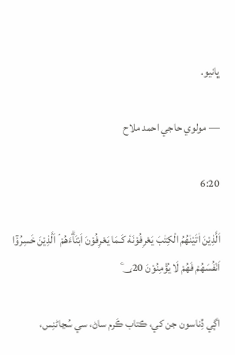ڀانيو.

— مولوي حاجي احمد ملاح

6:20

اَلَّذِيْنَ اٰتَيْنٰهُمُ الْكِتٰبَ يَعْرِفُوْنَهٗ كَـمَا يَعْرِفُوْنَ اَبْنَاۗءَهُمْ ۘ اَلَّذِيْنَ خَسِرُوْٓا اَنْفُسَهُمْ فَهُمْ لَا يُؤْمِنُوْنَ ؀ۧ20

اڳي ڏِناسون جن کي، ڪتاب ڪَرم ساڻ، سي سُڃاڻنِس،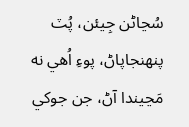سُڃاڻن جِيئن، پُٽ پنهنجاپاڻ، پوءِ اُهي نه مَڃيندا آڻ، جن جوکي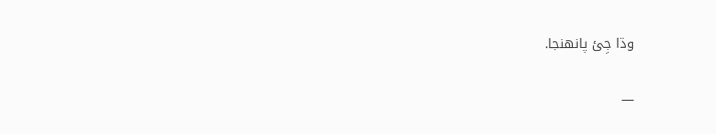وڌا جِئ پانهنجا.

—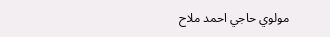مولوي حاجي احمد ملاح